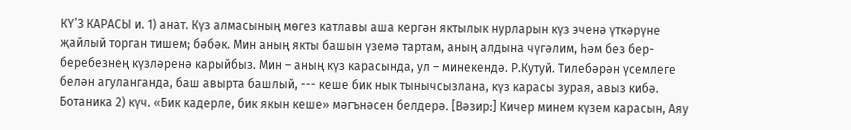КҮ’З КАРАСЫ и. 1) анат. Күз алмасының мөгез катлавы аша кергән яктылык нурларын күз эченә үткәрүне җайлый торган тишем; бәбәк. Мин аның якты башын үземә тартам, аның алдына чүгәлим, һәм без бер-беребезнең күзләренә карыйбыз. Мин – аның күз карасында, ул – минекендә. Р.Кутуй. Тилебәрән үсемлеге белән агуланганда, баш авырта башлый, --- кеше бик нык тынычсызлана, күз карасы зурая, авыз кибә. Ботаника 2) күч. «Бик кадерле, бик якын кеше» мәгънәсен белдерә. [Вәзир:] Кичер минем күзем карасын, Аяу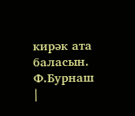кирәк ата баласын. Ф.Бурнаш |